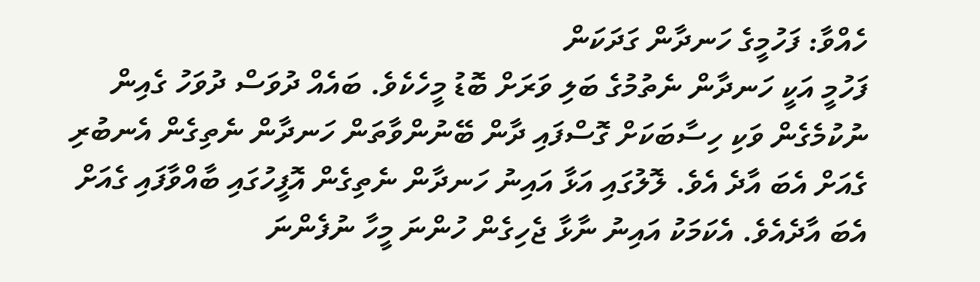ހެއްވާ: ފަހުމީގެ ހަނދާން ގަދަކަން
ފަހުމީ އަކީ ހަނދާން ނެތުމުގެ ބަލި ވަރަށް ބޮޑު މީހެކެވެ. ބައެއް ދުވަސް ދުވަހު ގެއިން ނުކުމެގެން ވަކި ހިސާބަކަށް ގޮސްފައި ދާން ބޭނުންވާތަން ހަނދާން ނެތިގެން އެނބުރި ގެއަށް އެބަ އާދެ އެވެ. ލޮލުގައި އަޅާ އައިނު ހަނދާން ނެތިގެން އޮފީހުގައި ބާއްވާފައި ގެއަށް އެބަ އާދެއެވެ. އެކަމަކު އައިނު ނާޅާ ޖެހިގެން ހުންނަ މީހާ ނުފެންނަ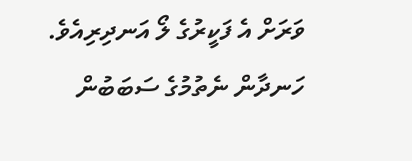ވަރަށް އެ ފަކީރުގެ ލޯ އަނދިރިއެވެ.
ހަނދާން ނެތުމުގެ ސަބަބުން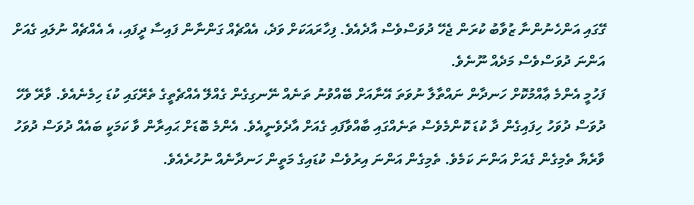ގޭގައި އަންހެނުންނާ ޒުވާބު ކުރަން ޖެހޭ ދުވަސްވެސް އާދެއެވެ. ފިހާރައަކަށް ވަދެ، އެއްޗެއް ގަންނާން ފައިސާ ދީފައި، އެ އެއްޗެއް ނުލައި ގެއަށް އަންނަ ދުވަސްވެސް މަދެއް ނޫނެވެ.
ފަހުމީ އެންމެ ޢާއްމުކޮށް ހަނދާން ނައްތާލާ ނުވަތަ އޭނާއަށް ބޭއްވުނު ތަނެއް ނޭނގިގެން ގެއްލޭ އެއްޗެތީގެ ތެރޭގައި ކުޑަ ހިމެނެއެވެ. ވާރޭ ވެހޭ ދުވަސް ދުވަހު ހިފައިގެން ދާ ކުޑަ ކޮންމެވެސް ތަނެއްގައި ބާއްވާފައި ގެއަށް އާދެވެނީއެވެ. އެންމެ ބޮޑަށް ޙައިރާން ވާ ކަމަކީ ބައެއް ދުވަސް ދުވަހު ވާރެޔާ ތެމިގެން ގެއަށް އަންނަ ކަމެވެ. ތެމިގެން އަންނަ އިރުވެސް ކުޑައިގެ މަތީން ހަނދާނެއް ނުހުރެއެވެ.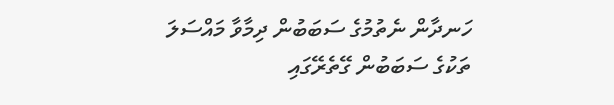ހަނދާން ނެތުމުގެ ސަބަބުން ދިމާވާ މައްސަލަ ތަކުގެ ސަބަބުން ގޭތެރޭގައި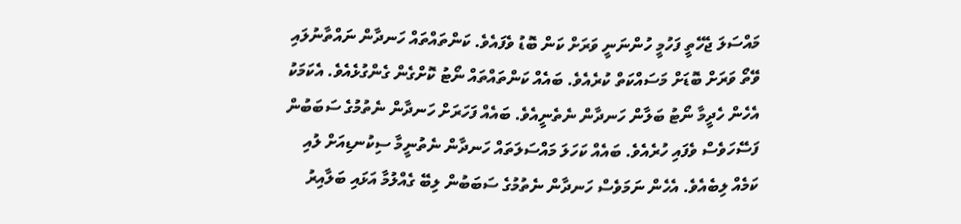މައްސަލަ ޖެހޭތީ ފަހުމީ ހުންނަނީ ވަރަށް ކަން ބޮޑު ވެފައެވެ. ކަންތައްތައް ހަނދާން ނައްތާނުލައި ވޭތޯ ވަރަށް ބޮޑަށް މަސައްކަތް ކުރެއެވެ. ބައެއް ކަންތައްތައް ނޯޓު ކޮށްގެން ގެންގުޅެއެވެ. އެކަމަކު އެހެން ހެދީމާ ނޯޓު ބަލާން ހަނދާން ނެތެނީއެވެ. ބައެއް ފަހަރަށް ހަނދާން ނެތުމުގެ ސަބަބުން ފަސޭހަވެސް ވެފައި ހުރެއެވެ. ބައެއް ކަހަލަ މައްސަލަތައް ހަނދާން ނެތުނީމާ ސިކުނޑިއަށް ލުއި ކަމެއް ލިބެއެވެ. އެހެން ނަމަވެސް ހަނދާން ނެތުމުގެ ސަބަބުން ލިބޭ ގެއްލުމާ އަޅައި ބަލާއިރު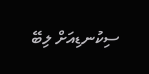ސިކުނޑިއަށް ލިބޭ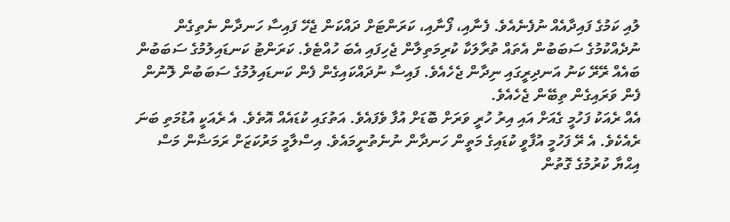ލުއި ކަމުގެ ފައިދާއެއް ނުފެނެއެވެ. ފެނާއި، ފޯނާއި، ކަރަންޓަށް ދައްކަން ޖެހޭ ފައިސާ ހަނދާން ނެތިގެން ނުދެއްކުމުގެ ސަބަބުން އެތައް ތުރާލަކާ ކުރިމަތިލާން ޖެހިފައި އެބަ ހުއްޓެވެ. ކަރަންޓު ކަނޑައިލުމުގެ ސަބަބުން ބައެއް ރޭރޭ ކަނު އަނދިރީގައި ނިދާން ޖެހެއެވެ. ފައިސާ ނުދައްކައިގެން ފެން ކަނޑައިލުމުގެ ސަބަބުން ލޮނުން ފެން ވަރައިގެން ތިބޭން ޖެހެއެވެ.
އެއް ރެއަކު ފަހުމީ ގެއަށް އައި އިރު ހުރީ ވަރަށް ބޮޑަށް އުފާ ވެފައެވެ. އަތުގައި ކުޑައެއް އޮތެވެ. އެ ރެއަކީ އުޑުމަތި ބަނަ ރެއެކެވެ. އެ ރޭ ފަހުމީ އުފާވީ ކުޑައިގެ މަތީން ހަނދާން ނުނެތުނީމައެވެ. އިސްލާމީ މަރުކަޒަށް ރަމަޟާން މަސް އިޙްޔާ ކުރުމުގެ ގޮތުން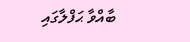ބާއްވާ ޙަފްލާގައި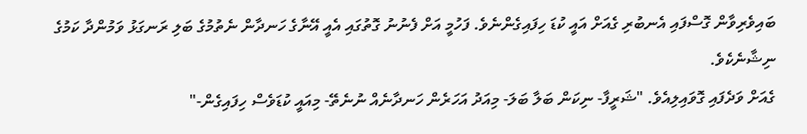ބައިވެރިވާން ގޮސްފައި އެނބުރި ގެއަށް އައީ ކުޑަ ހިފައިގެންނެވެ. ފަހުމީ އަށް ފެނުނު ގޮތުގައި އެއީ އޭނާގެ ހަނދާން ނެތުމުގެ ބަލި ރަނގަޅު ވަމުންދާ ކަމުގެ ނިޝާނެކެވެ.
ގެއަށް ވަދެފައި ގޮވައިލިއެވެ. "ޝަރީފާ- ނިކަން ބަލާ ބަލަ- މިއަދު އަހަރެން ހަނދާނެއް ނުނެތޭ- މިއައީ ކުޑަވެސް ހިފައިގެން-"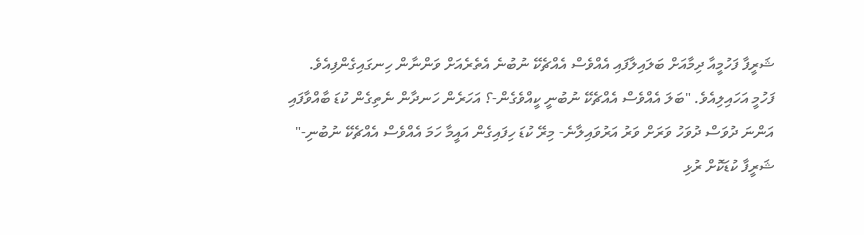ޝަރީފާ ފަހުމީއާ ދިމާއަށް ބަލައިލާފައި އެއްވެސް އެއްޗެކޭ ނުބުނެ އެތެރެއަށް ވަންނާން ހިނގައިގެންފިއެވެ.
ފަހުމީ އަހައިލިއެވެ. "ބަލަ އެއްވެސް އެއްޗެކޭ ނުބުނީ ކީއްވެގެން-؟ އަހަރެން ހަނދާން ނެތިގެން ކުޑަ ބާއްވާފައި އަންނަ ދުވަސް ދުވަހު ވަރަށް ވަރު އަރުވައިލާނެ- މިރޭ ކުޑަ ހިފައިގެން އައީމާ ހަމަ އެއްވެސް އެއްޗެކޭ ނުބުނި-"
ޝަރީފާ ކުޑަކޮށް ރުޅި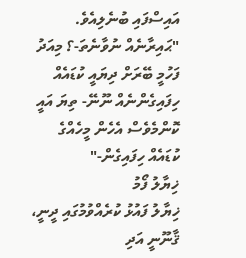އައިސްފައި ބުނެލިއެވެ. "ޙައިރާނެއް ނުވާނެތަ-؟ މިއަދު ފަހުމީ ބޭރަށް ދިޔައީ ކުޑައެއް ހިފައިގެންނެއް ނޫނޭ- ތިޔަ އައީ ކޮންމެވެސް އެހެން މީހެއްގެ ކުޑައެއް ހިފައިގެން-"
ޚިޔާލު ފޯމު
ޚިޔާލު ފައުޅު ކުރެއްވުމުގައި ދީނީ، ޤާނޫނީ އަދި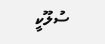ސުލޫކީ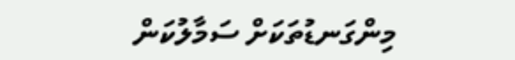މިންގަނޑުތަކަށް ސަމާލުކަން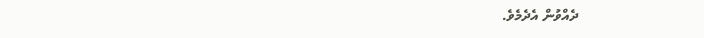ދެއްވުން އެދެމެވެ.